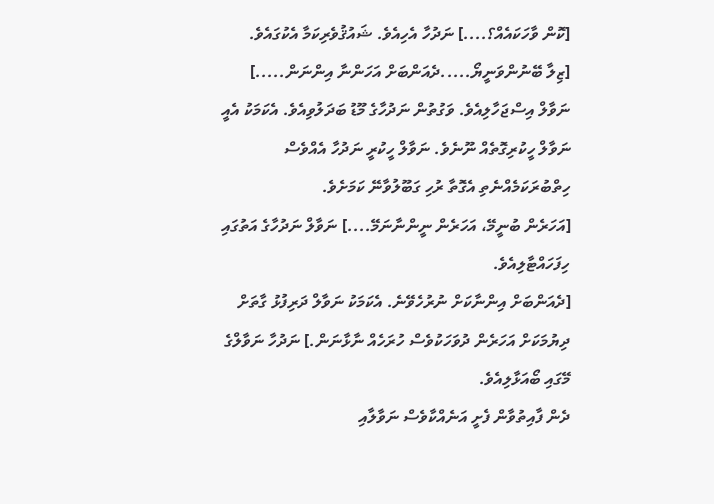[ކޮން ވާހަކައެއް؟....] ނަދުހާ އެހިއެވެ. ޝައުޤުވެރިކަމާ އެކުގައެވެ.
[ޒިލާ ބޭނުންވަނީޔޯ.....ދެއަންބަށް އަހަންނާ އިންނަން.....] ނަވާލް އިސްޖަހާލިއެވެ. ވަގުތުން ނަދުހާގެ މޫޑު ބަދަލުވިއެވެ. އެކަމަކު އެއީ ނަވާލް ހީކުރިގޮތެއް ނޫނެވެ. ނަވާލް ހީކުރީ ނަދުހާ އެއްވެސް ހިތްބުރަކަމެއްނެތި އެގޮތާ ރުހި ގަބޫލުވާނޭ ކަމަށެވެ.
[އަހަރެން ބުނީމޭ، އަހަރެން ނީންނާނަމޭ....] ނަވާލް ނަދުހާގެ އަތުގައި ހިފަހައްޓާލިއެވެ.
[ދެއަންބަށް އިންނާކަށް ނުރުހެވޭނެ. އެކަމަކު ނަވާލް ދަރިފުޅު ގާތަށް ދިޔުމަކަށް އަހަރެން ދުވަހަކުވެސް ހުރަހެއް ނާޅާނަން.] ނަދުހާ ނަވާލްގެ މޭގައި ބޯއަޅާލިއެވެ.
ދެން ފާއިތުވާން ފެށީ އަނެއްކާވެސް ނަވާލާއި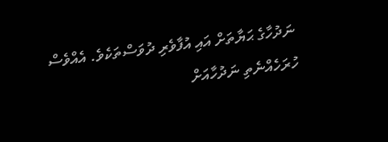ނަދުހާގެ ޙަޔާތަށް އައި އުފާވެރި ދުވަސްތަކެވެ. އެއްވެސް ހުރަހެއްނެތި ނަދުހާއަށް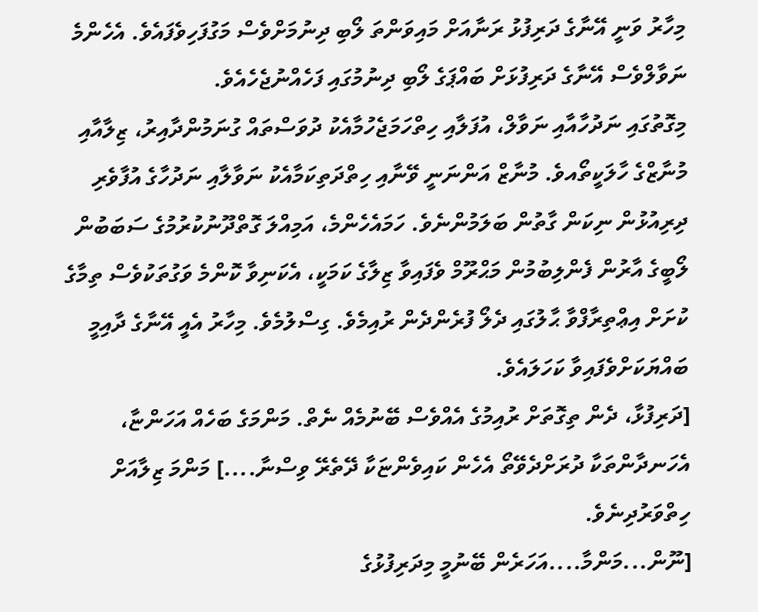މިހާރު ވަނީ އޭނާގެ ދަރިފުޅު ރަނާއަށް މައިވަންތަ ލޯބި ދިނުމަށްވެސް މަގުފަހިވެފައެވެ. އެހެންމެ ނަވާލްވެސް އޭނާގެ ދަރިފުޅަށް ބައްޕަގެ ލޯބި ދިނުމުގައި ފަހެއްނުޖެހެއެވެ.
މިގޮތުގައި ނަދުހާއާއި ނަވާލް، އުފަލާއި ހިތްހަމަޖެހުމާއެކު ދުވަސްތައް ގުނަމުންދާއިރު، ޒިލާއާއި މުނާޒްގެ ހާލަކީތޯއވެ. މުނާޒް އަންނަނީ ވޭނާއި ހިތްދަތިކަމާއެކު ނަވާލާއި ނަދުހާގެ އުފާވެރި ދިރިއުޅުން ނިކަން ގާތުން ބަލަމުންނެވެ. ހަމައެހެންމެ، އަމިއްލަ ގޮތްދޫނުކުރުމުގެ ސަބަބުން ލޯބީގެ އާރުން ފެންލިބުމުން މަޙްރޫމް ވެފައިވާ ޒިލާގެ ކަމަކީ، އެކަނިވާ ކޮންމެ ވަގުތަކުވެސް ތިމާގެ ކުށަށް އިޢްތިރާފްވާ ޙާލުގައި ދެލޯ ފުރެންދެން ރުއިމެވެ. ގިސްލުމެވެ. މިހާރު އެއީ އޭނާގެ ދާއިމީ ބައްޔަކަށްވެފައިވާ ކަހަލައެވެ.
[ދަރިފުޅާ، ދެން ތިގޮތަށް ރުއިމުގެ އެއްވެސް ބޭނުމެއް ނެތް. މަންމަގެ ބަހެއް އަހަންޏާ، އެހަނދާންތަކާ ދުރަށްދެވޭތޯ އެހެން ކައިވެންޏަކާ ދޭތެރޭ ވިސްނާ....] މަންމަ ޒިލާއަށް ހިތްވަރުދިނެވެ.
[ނޫން...މަންމާ....އަހަރެން ބޭނުމީ މިދަރިފުޅުގެ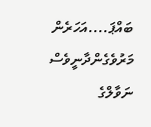ބައްޕަ....އަހަރެން މަރުވެގެންދާނީވެސް ނަވާލްގެ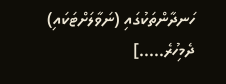ހަނދާންތަކުގައި (ނަވާލަށްޓަކައި) ދެމިހުރެ.....]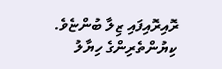ރޮއިރޮއިފައި ޒިލާ ބުންޏެވެ.
ކިޔުންތެރިންގެ ހިޔާލު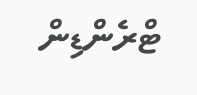ޓްރެންޑިން